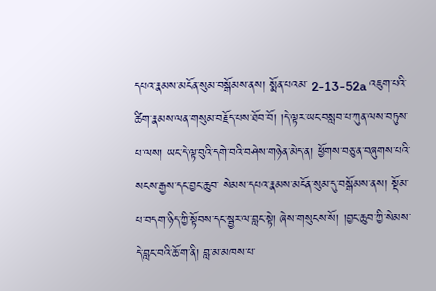དཔའ་རྣམས་མངོན་སུམ་བསྒོམས་ནས། སྨོན་པའམ་ 2-13-52a འཇུག་པའི་ཚིག་རྣམས་ལན་གསུམ་བརྗོད་པས་ཐོབ་བོ། །དེ་ལྟར་ཡང་བསླབ་པ་ཀུན་ལས་བཏུས་པ་ལས། ཡང་དེ་ལྟ་བུའི་དགེ་བའི་བཤེས་གཉེན་མེད་ན། ཕྱོགས་བཅུ་ན་བཞུགས་པའི་སངས་རྒྱས་དང་བྱང་ཆུབ་ སེམས་དཔའ་རྣམས་མངོན་སུམ་དུ་བསྒོམས་ནས། སྡོམ་པ་བདག་ཉིད་ཀྱི་སྟོབས་དང་སྦྱར་ལ་བླང་སྟེ། ཞེས་གསུངས་སོ། །བྱང་ཆུབ་ཀྱི་སེམས་དེ་བླང་བའི་ཆོ་ག་ནི། བླ་མ་མཁས་པ་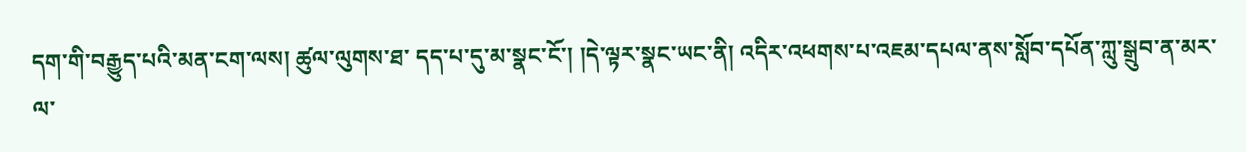དག་གི་བརྒྱུད་པའི་མན་ངག་ལས། ཚུལ་ལུགས་ཐ་ དད་པ་དུ་མ་སྣང་ངོ་། །དེ་ལྟར་སྣང་ཡང་ནི། འདིར་འཕགས་པ་འཇམ་དཔལ་ནས་སློབ་དཔོན་ཀླུ་སྒྲུབ་ན་མར་ལ་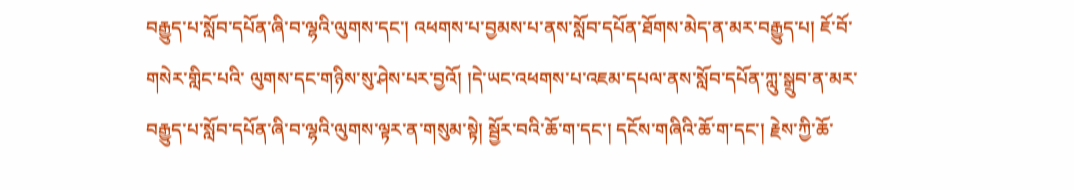བརྒྱུད་པ་སློབ་དཔོན་ཞི་བ་ལྷའི་ལུགས་དང་། འཕགས་པ་བྱམས་པ་ནས་སློབ་དཔོན་ཐོགས་མེད་ན་མར་བརྒྱུད་པ། ཇོ་བོ་གསེར་གླིང་པའི་ ལུགས་དང་གཉིས་སུ་ཤེས་པར་བྱའོ། །དེ་ཡང་འཕགས་པ་འཇམ་དཔལ་ནས་སློབ་དཔོན་ཀླུ་སྒྲུབ་ན་མར་བརྒྱུད་པ་སློབ་དཔོན་ཞི་བ་ལྷའི་ལུགས་ལྟར་ན་གསུམ་སྟེ། སྦྱོར་བའི་ཆོ་ག་དང་། དངོས་གཞིའི་ཆོ་ག་དང་། རྗེས་ཀྱི་ཆོ་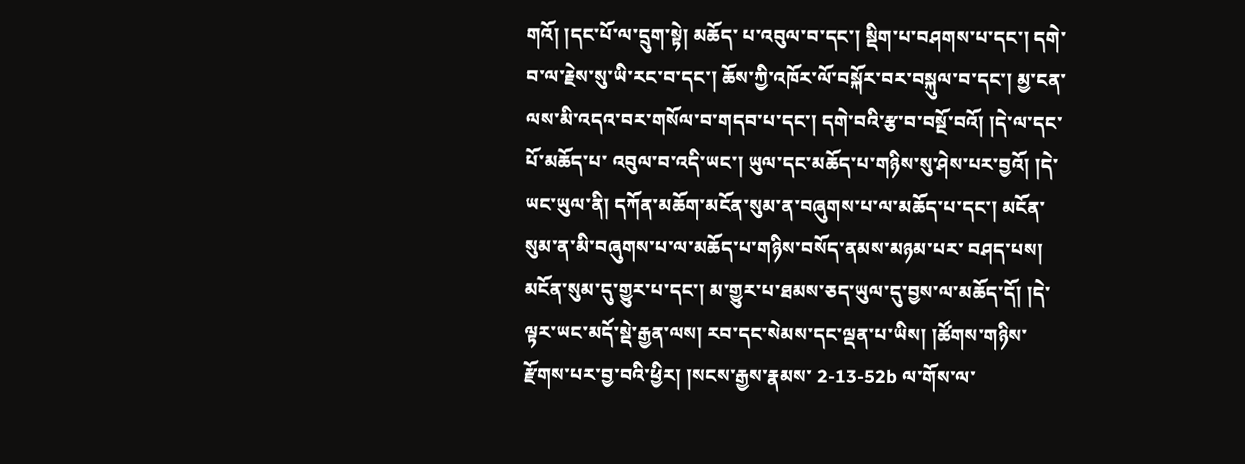གའོ། །དང་པོ་ལ་དྲུག་སྟེ། མཆོད་ པ་འབུལ་བ་དང་། སྡིག་པ་བཤགས་པ་དང་། དགེ་བ་ལ་རྗེས་སུ་ཡི་རང་བ་དང་། ཆོས་ཀྱི་འཁོར་ལོ་བསྐོར་བར་བསྐུལ་བ་དང་། མྱ་ངན་ལས་མི་འདའ་བར་གསོལ་བ་གདབ་པ་དང་། དགེ་བའི་རྩ་བ་བསྔོ་བའོ། །དེ་ལ་དང་པོ་མཆོད་པ་ འབུལ་བ་འདི་ཡང་། ཡུལ་དང་མཆོད་པ་གཉིས་སུ་ཤེས་པར་བྱའོ། །དེ་ཡང་ཡུལ་ནི། དཀོན་མཆོག་མངོན་སུམ་ན་བཞུགས་པ་ལ་མཆོད་པ་དང་། མངོན་སུམ་ན་མི་བཞུགས་པ་ལ་མཆོད་པ་གཉིས་བསོད་ནམས་མཉམ་པར་ བཤད་པས། མངོན་སུམ་དུ་གྱུར་པ་དང་། མ་གྱུར་པ་ཐམས་ཅད་ཡུལ་དུ་བྱས་ལ་མཆོད་དོ། །དེ་ལྟར་ཡང་མདོ་སྡེ་རྒྱན་ལས། རབ་དང་སེམས་དང་ལྡན་པ་ཡིས། །ཚོགས་གཉིས་རྫོགས་པར་བྱ་བའི་ཕྱིར། །སངས་རྒྱས་རྣམས་ 2-13-52b ལ་གོས་ལ་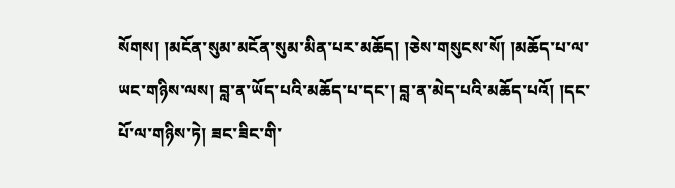སོགས། །མངོན་སུམ་མངོན་སུམ་མིན་པར་མཆོད། །ཅེས་གསུངས་སོ། །མཆོད་པ་ལ་ཡང་གཉིས་ལས། བླ་ན་ཡོད་པའི་མཆོད་པ་དང་། བླ་ན་མེད་པའི་མཆོད་པའོ། །དང་པོ་ལ་གཉིས་ཏེ། ཟང་ཟིང་གི་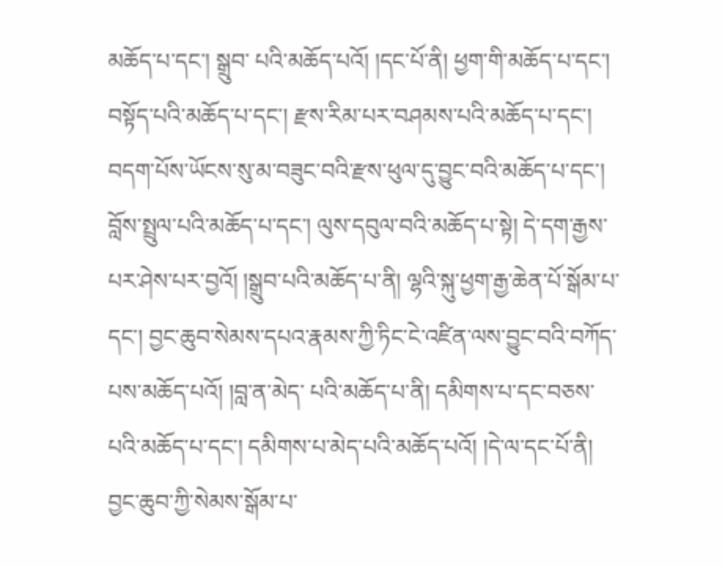མཆོད་པ་དང་། སྒྲུབ་ པའི་མཆོད་པའོ། །དང་པོ་ནི། ཕྱག་གི་མཆོད་པ་དང་། བསྟོད་པའི་མཆོད་པ་དང་། རྫས་རིམ་པར་བཤམས་པའི་མཆོད་པ་དང་། བདག་པོས་ཡོངས་སུ་མ་བཟུང་བའི་རྫས་ཕུལ་དུ་བྱུང་བའི་མཆོད་པ་དང་། བློས་སྤྲུལ་པའི་མཆོད་པ་དང་། ལུས་དབུལ་བའི་མཆོད་པ་སྟེ། དེ་དག་རྒྱས་པར་ཤེས་པར་བྱའོ། །སྒྲུབ་པའི་མཆོད་པ་ནི། ལྷའི་སྐུ་ཕྱག་རྒྱ་ཆེན་པོ་སྒོམ་པ་དང་། བྱང་ཆུབ་སེམས་དཔའ་རྣམས་ཀྱི་ཏིང་ངེ་འཛིན་ལས་བྱུང་བའི་བཀོད་པས་མཆོད་པའོ། །བླ་ན་མེད་ པའི་མཆོད་པ་ནི། དམིགས་པ་དང་བཅས་པའི་མཆོད་པ་དང་། དམིགས་པ་མེད་པའི་མཆོད་པའོ། །དེ་ལ་དང་པོ་ནི། བྱང་ཆུབ་ཀྱི་སེམས་སྒོམ་པ་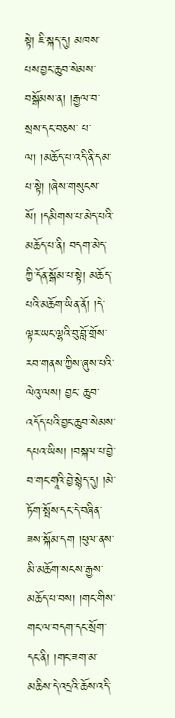སྟེ། ཇི་སྐད་དུ། མཁས་པས་བྱང་ཆུབ་སེམས་བསྒོམས་ན། །རྒྱལ་བ་སྲས་དང་བཅས་ པ་ལ། །མཆོད་པ་འདི་ནི་དམ་པ་སྟེ། །ཞེས་གསུངས་སོ། །དམིགས་པ་མེད་པའི་མཆོད་པ་ནི། བདག་མེད་ཀྱི་དོན་སྒོམ་པ་སྟེ། མཆོད་པའི་མཆོག་ཡིན་ནོ། །དེ་ལྟར་ཡང་ལྷའི་བུ་བློ་གྲོས་རབ་གནས་ཀྱིས་ཞུས་པའི་ལེའུ་ལས། བྱང་ ཆུབ་འདོད་པའི་བྱང་ཆུབ་སེམས་དཔའ་ཡིས། །བསྐལ་པ་བྱེ་བ་གང་གཱའི་བྱེ་སྙེད་དུ། །མེ་ཏོག་སྤོས་དང་དེ་བཞིན་ཟས་སྐོམ་དག །ཕུལ་ནས་མི་མཆོག་སངས་རྒྱས་མཆོད་པ་བས། །གང་གིས་གང་ལ་བདག་དང་སྲོག་དང་ནི། །གང་ཟག་མ་ མཆིས་དེ་འདྲའི་ཆོས་འདི་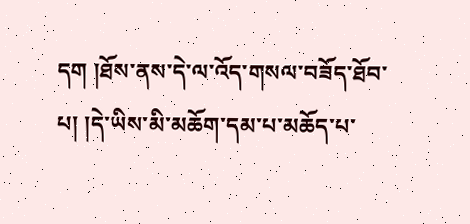དག །ཐོས་ནས་དེ་ལ་འོད་གསལ་བཟོད་ཐོབ་པ། །དེ་ཡིས་མི་མཆོག་དམ་པ་མཆོད་པ་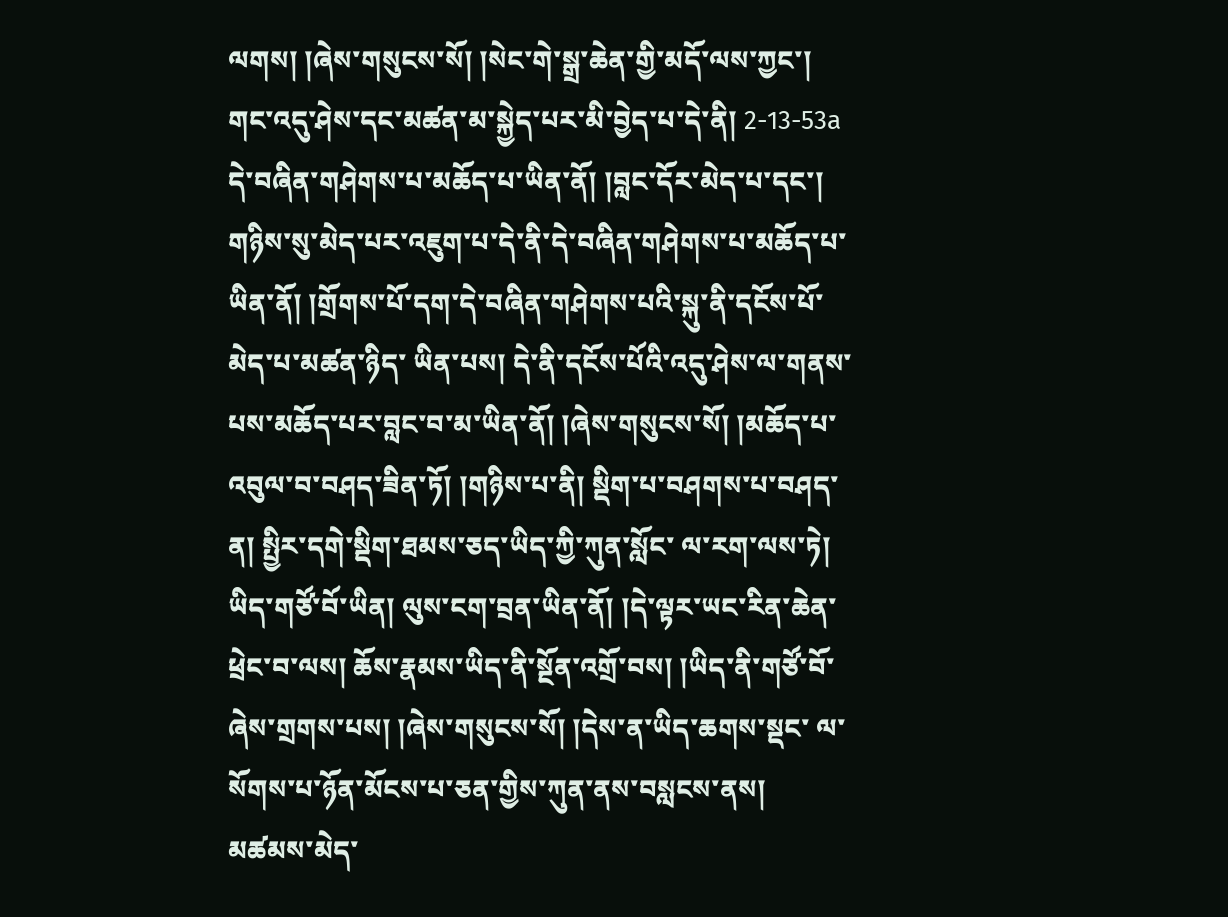ལགས། །ཞེས་གསུངས་སོ། །སེང་གེ་སྒྲ་ཆེན་གྱི་མདོ་ལས་ཀྱང་། གང་འདུ་ཤེས་དང་མཚན་མ་སྐྱེད་པར་མི་བྱེད་པ་དེ་ནི། 2-13-53a དེ་བཞིན་གཤེགས་པ་མཆོད་པ་ཡིན་ནོ། །བླང་དོར་མེད་པ་དང་། གཉིས་སུ་མེད་པར་འཇུག་པ་དེ་ནི་དེ་བཞིན་གཤེགས་པ་མཆོད་པ་ཡིན་ནོ། །གྲོགས་པོ་དག་དེ་བཞིན་གཤེགས་པའི་སྐུ་ནི་དངོས་པོ་མེད་པ་མཚན་ཉིད་ ཡིན་པས། དེ་ནི་དངོས་པོའི་འདུ་ཤེས་ལ་གནས་པས་མཆོད་པར་བླང་བ་མ་ཡིན་ནོ། །ཞེས་གསུངས་སོ། །མཆོད་པ་འབུལ་བ་བཤད་ཟིན་ཏོ། །གཉིས་པ་ནི། སྡིག་པ་བཤགས་པ་བཤད་ན། སྤྱིར་དགེ་སྡིག་ཐམས་ཅད་ཡིད་ཀྱི་ཀུན་སློང་ ལ་རག་ལས་ཏེ། ཡིད་གཙོ་བོ་ཡིན། ལུས་ངག་བྲན་ཡིན་ནོ། །དེ་ལྟར་ཡང་རིན་ཆེན་ཕྲེང་བ་ལས། ཆོས་རྣམས་ཡིད་ནི་སྔོན་འགྲོ་བས། །ཡིད་ནི་གཙོ་བོ་ཞེས་གྲགས་པས། །ཞེས་གསུངས་སོ། །དེས་ན་ཡིད་ཆགས་སྡང་ ལ་སོགས་པ་ཉོན་མོངས་པ་ཅན་གྱིས་ཀུན་ནས་བསླངས་ནས། མཚམས་མེད་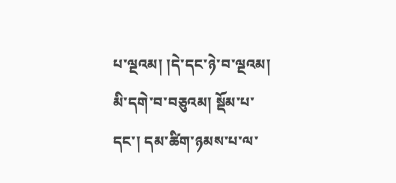པ་ལྔའམ། །དེ་དང་ཉེ་བ་ལྔའམ། མི་དགེ་བ་བཅུའམ། སྡོམ་པ་དང་། དམ་ཚིག་ཉམས་པ་ལ་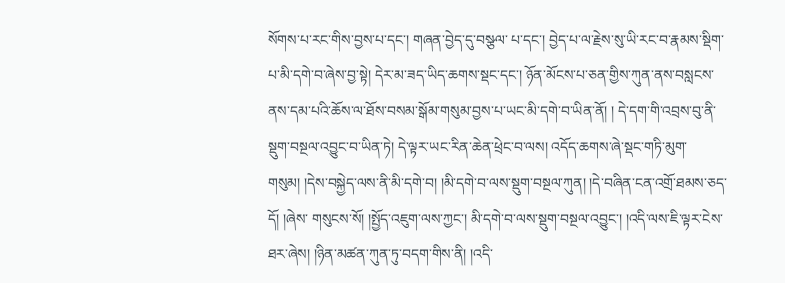སོགས་པ་རང་གིས་བྱས་པ་དང་། གཞན་བྱེད་དུ་བསྩལ་ པ་དང་། བྱེད་པ་ལ་རྗེས་སུ་ཡི་རང་བ་རྣམས་སྡིག་པ་མི་དགེ་བ་ཞེས་བྱ་སྟེ། དེར་མ་ཟད་ཡིད་ཆགས་སྡང་དང་། ཉོན་མོངས་པ་ཅན་གྱིས་ཀུན་ནས་བསླངས་ནས་དམ་པའི་ཆོས་ལ་ཐོས་བསམ་སྒོམ་གསུམ་བྱས་པ་ཡང་མི་དགེ་བ་ཡིན་ནོ། ། དེ་དག་གི་འབྲས་བུ་ནི་སྡུག་བསྔལ་འབྱུང་བ་ཡིན་ཏེ། དེ་ལྟར་ཡང་རིན་ཆེན་ཕྲེང་བ་ལས། འདོད་ཆགས་ཞེ་སྡང་གཏི་མུག་གསུམ། །དེས་བསྐྱེད་ལས་ནི་མི་དགེ་བ། །མི་དགེ་བ་ལས་སྡུག་བསྔལ་ཀུན། །དེ་བཞིན་ངན་འགྲོ་ཐམས་ཅད་དོ། །ཞེས་ གསུངས་སོ། །སྤྱོད་འཇུག་ལས་ཀྱང་། མི་དགེ་བ་ལས་སྡུག་བསྔལ་འབྱུང་། །འདི་ལས་ཇི་ལྟར་ངེས་ཐར་ཞེས། །ཉིན་མཚན་ཀུན་ཏུ་བདག་གིས་ནི། །འདི་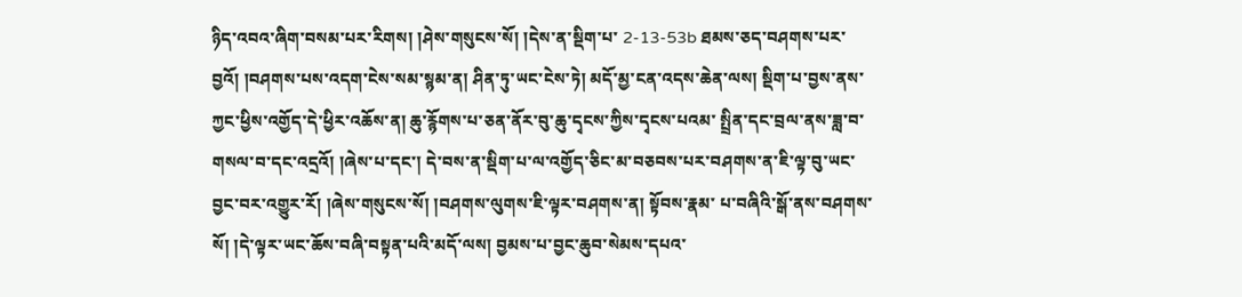ཉིད་འབའ་ཞིག་བསམ་པར་རིགས། །ཤེས་གསུངས་སོ། །དེས་ན་སྡིག་པ་ 2-13-53b ཐམས་ཅད་བཤགས་པར་བྱའོ། །བཤགས་པས་འདག་ངེས་སམ་སྙམ་ན། ཤིན་ཏུ་ཡང་ངེས་ཏེ། མདོ་མྱ་ངན་འདས་ཆེན་ལས། སྡིག་པ་བྱས་ནས་ཀྱང་ཕྱིས་འགྱོད་དེ་ཕྱིར་འཆོས་ན། ཆུ་རྙོགས་པ་ཅན་ནོར་བུ་ཆུ་དྭངས་ཀྱིས་དྭངས་པའམ་ སྤྲིན་དང་བྲལ་ནས་ཟླ་བ་གསལ་བ་དང་འདྲའོ། །ཞེས་པ་དང་། དེ་བས་ན་སྡིག་པ་ལ་འགྱོད་ཅིང་མ་བཅབས་པར་བཤགས་ན་ཇི་ལྟ་བུ་ཡང་བྱང་བར་འགྱུར་རོ། །ཞེས་གསུངས་སོ། །བཤགས་ལུགས་ཇི་ལྟར་བཤགས་ན། སྟོབས་རྣམ་ པ་བཞིའི་སྒོ་ནས་བཤགས་སོ། །དེ་ལྟར་ཡང་ཆོས་བཞི་བསྟན་པའི་མདོ་ལས། བྱམས་པ་བྱང་ཆུབ་སེམས་དཔའ་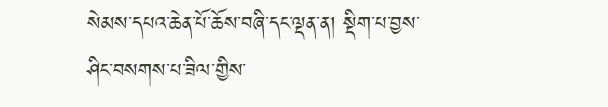སེམས་དཔའ་ཆེན་པོ་ཆོས་བཞི་དང་ལྡན་ན། སྡིག་པ་བྱས་ཤིང་བསགས་པ་ཟིལ་གྱིས་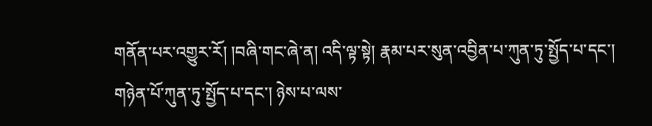གནོན་པར་འགྱུར་རོ། །བཞི་གང་ཞེ་ན། འདི་ལྟ་སྟེ། རྣམ་པར་སུན་འབྱིན་པ་ཀུན་ཏུ་སྤྱོད་པ་དང་། གཉེན་པོ་ཀུན་ཏུ་སྤྱོད་པ་དང་། ཉེས་པ་ལས་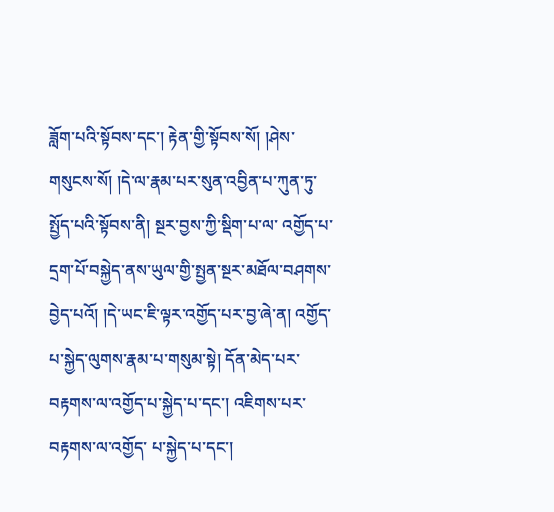ཟློག་པའི་སྟོབས་དང་། རྟེན་གྱི་སྟོབས་སོ། །ཤེས་གསུངས་སོ། །དེ་ལ་རྣམ་པར་སུན་འབྱིན་པ་ཀུན་ཏུ་སྤྱོད་པའི་སྟོབས་ནི། སྔར་བྱས་ཀྱི་སྡིག་པ་ལ་ འགྱོད་པ་དྲག་པོ་བསྐྱེད་ནས་ཡུལ་གྱི་སྤྱན་སྔར་མཐོལ་བཤགས་བྱེད་པའོ། །དེ་ཡང་ཇི་ལྟར་འགྱོད་པར་བྱ་ཞེ་ན། འགྱོད་པ་སྐྱེད་ལུགས་རྣམ་པ་གསུམ་སྟེ། དོན་མེད་པར་བརྟགས་ལ་འགྱོད་པ་སྐྱེད་པ་དང་། འཇིགས་པར་བརྟགས་ལ་འགྱོད་ པ་སྐྱེད་པ་དང་།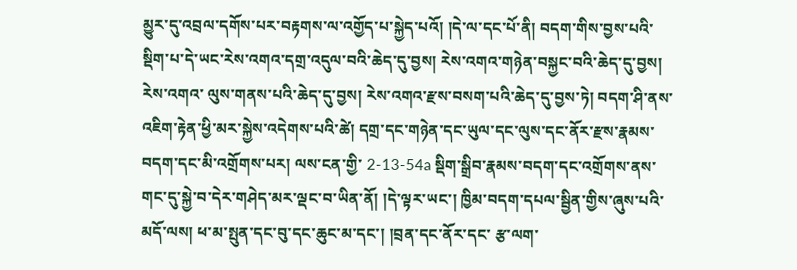མྱུར་དུ་འབྲལ་དགོས་པར་བརྟགས་ལ་འགྱོད་པ་སྐྱེད་པའོ། །དེ་ལ་དང་པོ་ནི། བདག་གིས་བྱས་པའི་སྡིག་པ་དེ་ཡང་རེས་འགའ་དགྲ་འདུལ་བའི་ཆེད་དུ་བྱས། རེས་འགའ་གཉེན་བསྐྱང་བའི་ཆེད་དུ་བྱས། རེས་འགའ་ ལུས་གནས་པའི་ཆེད་དུ་བྱས། རེས་འགའ་རྫས་བསག་པའི་ཆེད་དུ་བྱས་ཏེ། བདག་ཤི་ནས་འཇིག་རྟེན་ཕྱི་མར་སྐྱེས་འདེགས་པའི་ཚེ། དགྲ་དང་གཉེན་དང་ཡུལ་དང་ལུས་དང་ནོར་རྫས་རྣམས་བདག་དང་མི་འགྲོགས་པར། ལས་ངན་གྱི་ 2-13-54a སྡིག་སྒྲིབ་རྣམས་བདག་དང་འགྲོགས་ནས་གང་དུ་སྐྱེ་བ་དེར་གཤེད་མར་ལྡང་བ་ཡིན་ནོ། །དེ་ལྟར་ཡང་། ཁྱིམ་བདག་དཔལ་སྦྱིན་གྱིས་ཞུས་པའི་མདོ་ལས། ཕ་མ་སྤུན་དང་བུ་དང་ཆུང་མ་དང་། །བྲན་དང་ནོར་དང་ རྩ་ལག་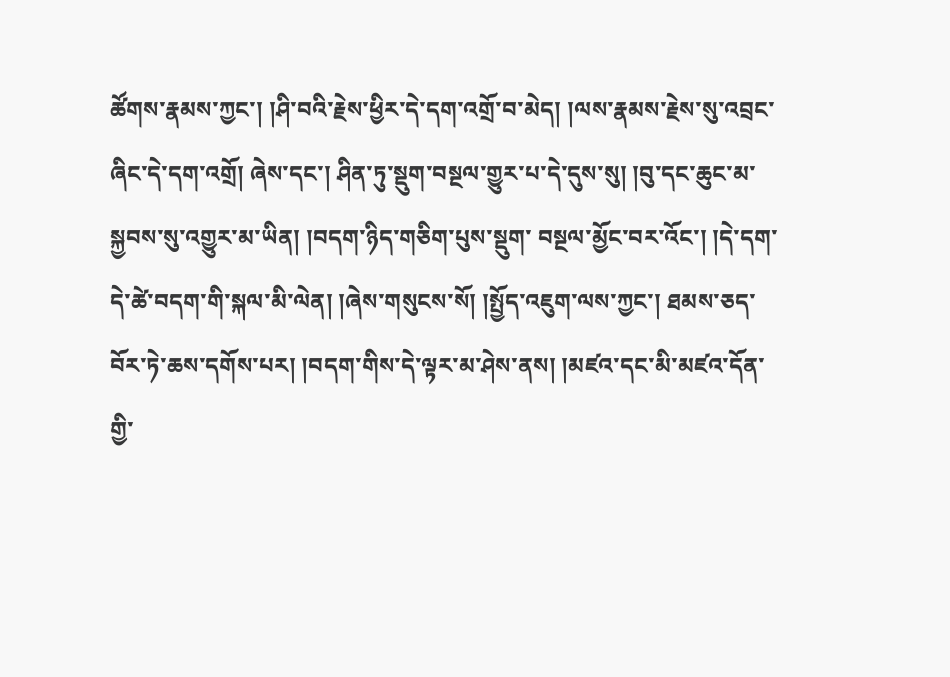ཚོགས་རྣམས་ཀྱང་། །ཤི་བའི་རྗེས་ཕྱིར་དེ་དག་འགྲོ་བ་མེད། །ལས་རྣམས་རྗེས་སུ་འབྲང་ཞིང་དེ་དག་འགྲོ། ཞེས་དང་། ཤིན་ཏུ་སྡུག་བསྔལ་གྱུར་པ་དེ་དུས་སུ། །བུ་དང་ཆུང་མ་སྐྱབས་སུ་འགྱུར་མ་ཡིན། །བདག་ཉིད་གཅིག་པུས་སྡུག་ བསྔལ་མྱོང་བར་འོང་། །དེ་དག་དེ་ཚེ་བདག་གི་སྐལ་མི་ལེན། །ཞེས་གསུངས་སོ། །སྤྱོད་འཇུག་ལས་ཀྱང་། ཐམས་ཅད་བོར་ཏེ་ཆས་དགོས་པར། །བདག་གིས་དེ་ལྟར་མ་ཤེས་ནས། །མཛའ་དང་མི་མཛའ་དོན་གྱི་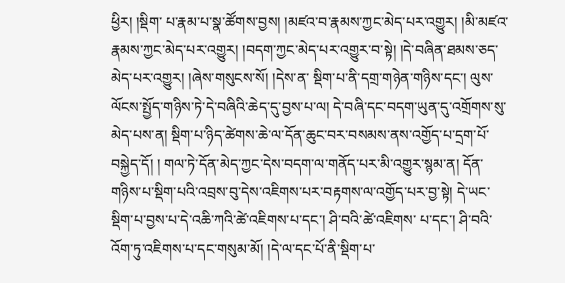ཕྱིར། །སྡིག་ པ་རྣམ་པ་སྣ་ཚོགས་བྱས། །མཛའ་བ་རྣམས་ཀྱང་མེད་པར་འགྱུར། །མི་མཛའ་རྣམས་ཀྱང་མེད་པར་འགྱུར། །བདག་ཀྱང་མེད་པར་འགྱུར་བ་སྟེ། །དེ་བཞིན་ཐམས་ཅད་མེད་པར་འགྱུར། །ཞེས་གསུངས་སོ། །དེས་ན་ སྡིག་པ་ནི་དགྲ་གཉེན་གཉིས་དང་། ལུས་ལོངས་སྤྱོད་གཉིས་ཏེ་དེ་བཞིའི་ཆེད་དུ་བྱས་པ་ལ། དེ་བཞི་དང་བདག་ཡུན་དུ་འགྲོགས་སུ་མེད་པས་ན། སྡིག་པ་ཉིད་ཚེགས་ཆེ་ལ་དོན་ཆུང་བར་བསམས་ནས་འགྱོད་པ་དྲག་པོ་བསྐྱེད་དོ། ། གལ་ཏེ་དོན་མེད་ཀྱང་དེས་བདག་ལ་གནོད་པར་མི་འགྱུར་སྙམ་ན། དོན་གཉིས་པ་སྡིག་པའི་འབྲས་བུ་དེས་འཇིགས་པར་བརྟགས་ལ་འགྱོད་པར་བྱ་སྟེ། དེ་ཡང་སྡིག་པ་བྱས་པ་དེ་འཆི་ཀའི་ཚེ་འཇིགས་པ་དང་། ཤི་བའི་ཚེ་འཇིགས་ པ་དང་། ཤི་བའི་འོག་ཏུ་འཇིགས་པ་དང་གསུམ་མོ། །དེ་ལ་དང་པོ་ནི་སྡིག་པ་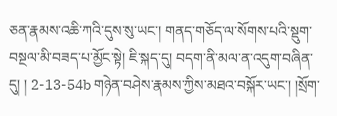ཅན་རྣམས་འཆི་ཀའི་དུས་སུ་ཡང་། གནད་གཅོད་ལ་སོགས་པའི་སྡུག་བསྔལ་མི་བཟད་པ་མྱོང་སྟེ། ཇི་སྐད་དུ། བདག་ནི་མལ་ན་འདུག་བཞིན་དུ། ། 2-13-54b གཉེན་བཤེས་རྣམས་ཀྱིས་མཐའ་བསྐོར་ཡང་། །སྲོག་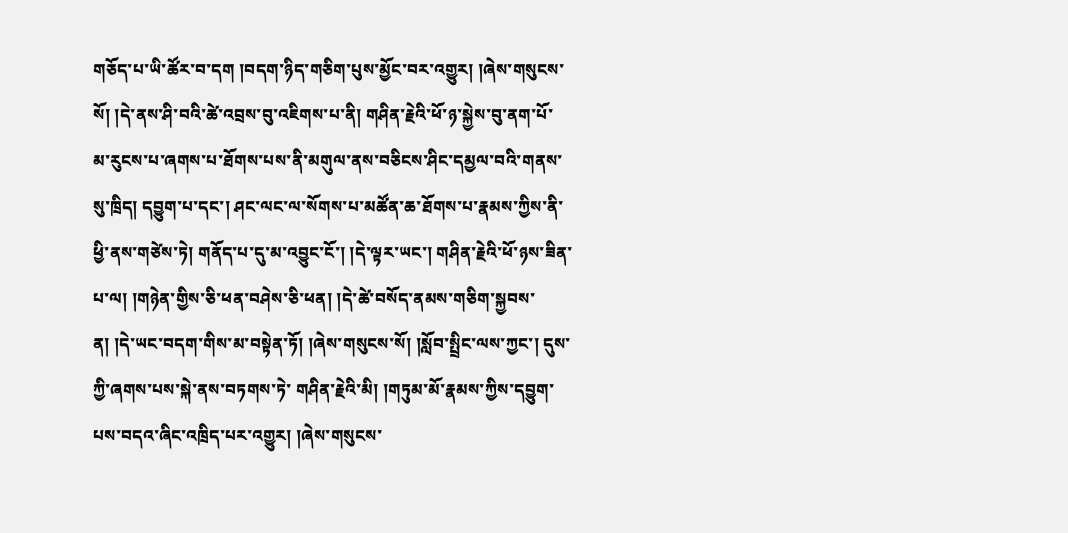གཅོད་པ་ཡི་ཚོར་བ་དག །བདག་ཉིད་གཅིག་པུས་མྱོང་བར་འགྱུར། །ཞེས་གསུངས་སོ། །དེ་ནས་ཤི་བའི་ཚེ་འབྲས་བུ་འཇིགས་པ་ནི། གཤིན་རྗེའི་ཕོ་ཉ་སྐྱེས་བུ་ནག་པོ་ མ་རུངས་པ་ཞགས་པ་ཐོགས་པས་ནི་མགུལ་ནས་བཅིངས་ཤིང་དམྱལ་བའི་གནས་སུ་ཁྲིད། དབྱུག་པ་དང་། ཤང་ལང་ལ་སོགས་པ་མཚོན་ཆ་ཐོགས་པ་རྣམས་ཀྱིས་ནི་ཕྱི་ནས་གཙེས་ཏེ། གནོད་པ་དུ་མ་འབྱུང་ངོ་། །དེ་ལྟར་ཡང་། གཤིན་རྗེའི་ཕོ་ཉས་ཟིན་པ་ལ། །གཉེན་གྱིས་ཅི་ཕན་བཤེས་ཅི་ཕན། །དེ་ཚེ་བསོད་ནམས་གཅིག་སྐྱབས་ན། །དེ་ཡང་བདག་གིས་མ་བསྟེན་ཏོ། །ཞེས་གསུངས་སོ། །སློབ་སྤྲིང་ལས་ཀྱང་། དུས་ཀྱི་ཞགས་པས་སྐེ་ནས་བཏགས་ཏེ་ གཤིན་རྗེའི་མི། །གཏུམ་མོ་རྣམས་ཀྱིས་དབྱུག་པས་བདའ་ཞིང་འཁྲིད་པར་འགྱུར། །ཞེས་གསུངས་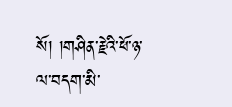སོ། །གཤིན་རྗེའི་ཕོ་ཉ་ལ་བདག་མི་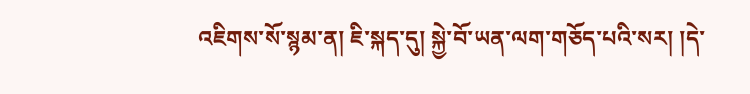འཇིགས་སོ་སྙམ་ན། ཇི་སྐད་དུ། སྐྱེ་བོ་ཡན་ལག་གཅོད་པའི་སར། །དེ་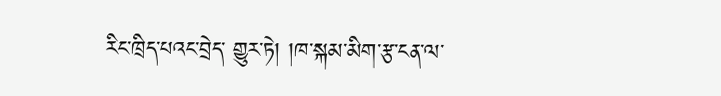རིང་ཁྲིད་པའང་བྲེད་ གྱུར་ཏེ། །ཁ་སྐམ་མིག་རྩ་ངན་ལ་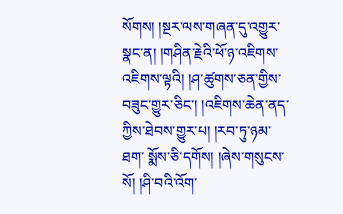སོགས། །སྔར་ལས་གཞན་དུ་འགྱུར་སྣང་ན། །གཤིན་རྗེའི་ཕོ་ཉ་འཇིགས་འཇིགས་ལྟའི། །ཤ་ཚུགས་ཅན་གྱིས་བཟུང་གྱུར་ཅིང་། །འཇིགས་ཆེན་ནད་ཀྱིས་ཐེབས་གྱུར་པ། །རབ་ཏུ་ཉམ་ཐག་ སྨོས་ཅི་དགོས། །ཞེས་གསུངས་སོ། །ཤི་བའི་འོག་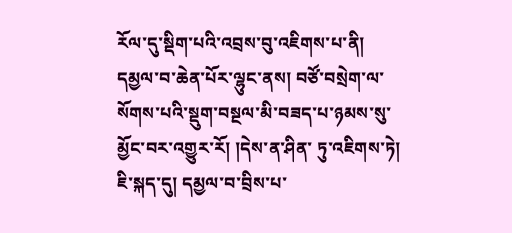རོལ་དུ་སྡིག་པའི་འབྲས་བུ་འཇིགས་པ་ནི། དམྱལ་བ་ཆེན་པོར་ལྷུང་ནས། བཙོ་བསྲེག་ལ་སོགས་པའི་སྡུག་བསྔལ་མི་བཟད་པ་ཉམས་སུ་མྱོང་བར་འགྱུར་རོ། །དེས་ན་ཤིན་ ཏུ་འཇིགས་ཏེ། ཇི་སྐད་དུ། དམྱལ་བ་བྲིས་པ་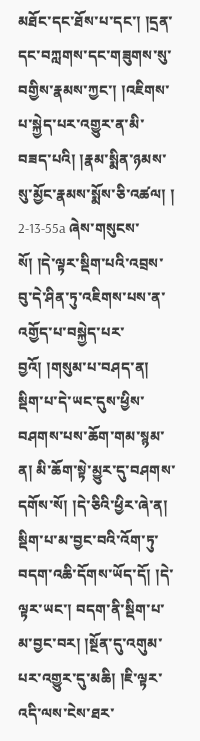མཐོང་དང་ཐོས་པ་དང་། །དྲན་དང་བཀླགས་དང་གཟུགས་སུ་བགྱིས་རྣམས་ཀྱང་། །འཇིགས་པ་སྐྱེད་པར་འགྱུར་ན་མི་བཟད་པའི། །རྣམ་སྨིན་ཉམས་སུ་མྱོང་རྣམས་སྨོས་ཅི་འཚལ། ། 2-13-55a ཞེས་གསུངས་སོ། །དེ་ལྟར་སྡིག་པའི་འབྲས་བུ་དེ་ཤིན་ཏུ་འཇིགས་པས་ན་འགྱོད་པ་བསྐྱེད་པར་བྱའོ། །གསུམ་པ་བཤད་ན། སྡིག་པ་དེ་ཡང་དུས་ཕྱིས་བཤགས་པས་ཆོག་གམ་སྙམ་ན། མི་ཆོག་སྟེ་མྱུར་དུ་བཤགས་ དགོས་སོ། །དེ་ཅིའི་ཕྱིར་ཞེ་ན། སྡིག་པ་མ་བྱང་བའི་འོག་ཏུ་བདག་འཆི་དོགས་ཡོད་དོ། །དེ་ལྟར་ཡང་། བདག་ནི་སྡིག་པ་མ་བྱང་བར། །སྔོན་དུ་འགུམ་པར་འགྱུར་དུ་མཆི། །ཇི་ལྟར་འདི་ལས་ངེས་ཐར་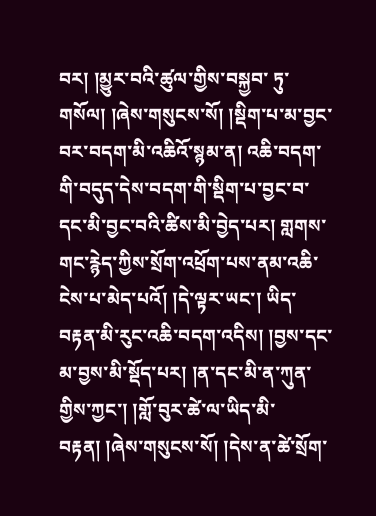བར། །མྱུར་བའི་ཚུལ་གྱིས་བསྐྱབ་ ཏུ་གསོལ། །ཞེས་གསུངས་སོ། །སྡིག་པ་མ་བྱང་བར་བདག་མི་འཆིའོ་སྙམ་ན། འཆི་བདག་གི་བདུད་དེས་བདག་གི་སྡིག་པ་བྱང་བ་དང་མི་བྱང་བའི་ཚིས་མི་བྱེད་པར། གླགས་གང་རྙེད་ཀྱིས་སྲོག་འཕྲོག་པས་ནམ་འཆི་ངེས་པ་མེད་པའོ། །དེ་ལྟར་ཡང་། ཡིད་བརྟན་མི་རུང་འཆི་བདག་འདིས། །བྱས་དང་མ་བྱས་མི་སྡོད་པར། །ན་དང་མི་ན་ཀུན་གྱིས་ཀྱང་། །གློ་བུར་ཚེ་ལ་ཡིད་མི་བརྟན། །ཞེས་གསུངས་སོ། །དེས་ན་ཚེ་སྲོག་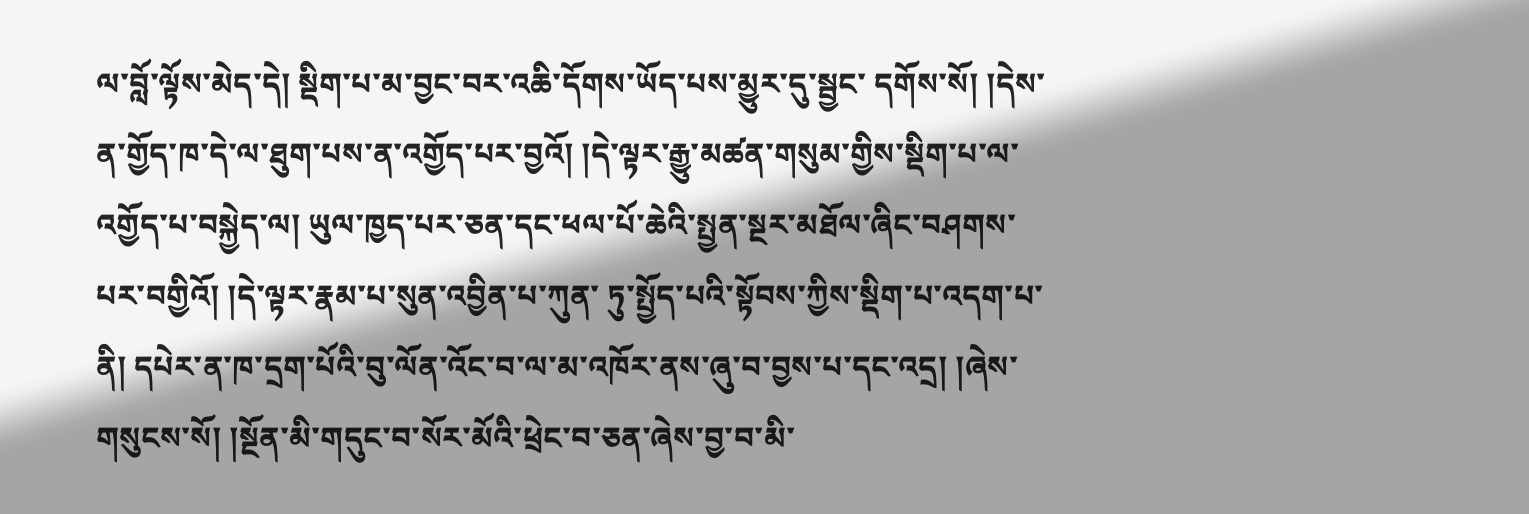ལ་བློ་ལྟོས་མེད་དེ། སྡིག་པ་མ་བྱང་བར་འཆི་དོགས་ཡོད་པས་མྱུར་དུ་སྦྱང་ དགོས་སོ། །དེས་ན་གྱོད་ཁ་དེ་ལ་ཐུག་པས་ན་འགྱོད་པར་བྱའོ། །དེ་ལྟར་རྒྱུ་མཚན་གསུམ་གྱིས་སྡིག་པ་ལ་འགྱོད་པ་བསྐྱེད་ལ། ཡུལ་ཁྱད་པར་ཅན་དང་ཕལ་པོ་ཆེའི་སྤྱན་སྔར་མཐོལ་ཞིང་བཤགས་པར་བགྱིའོ། །དེ་ལྟར་རྣམ་པ་སུན་འབྱིན་པ་ཀུན་ ཏུ་སྤྱོད་པའི་སྟོབས་ཀྱིས་སྡིག་པ་འདག་པ་ནི། དཔེར་ན་ཁ་དྲག་པོའི་བུ་ལོན་འོང་བ་ལ་མ་འཁོར་ནས་ཞུ་བ་བྱས་པ་དང་འདྲ། །ཞེས་གསུངས་སོ། །སྔོན་མི་གདུང་བ་སོར་མོའི་ཕྲེང་བ་ཅན་ཞེས་བྱ་བ་མི་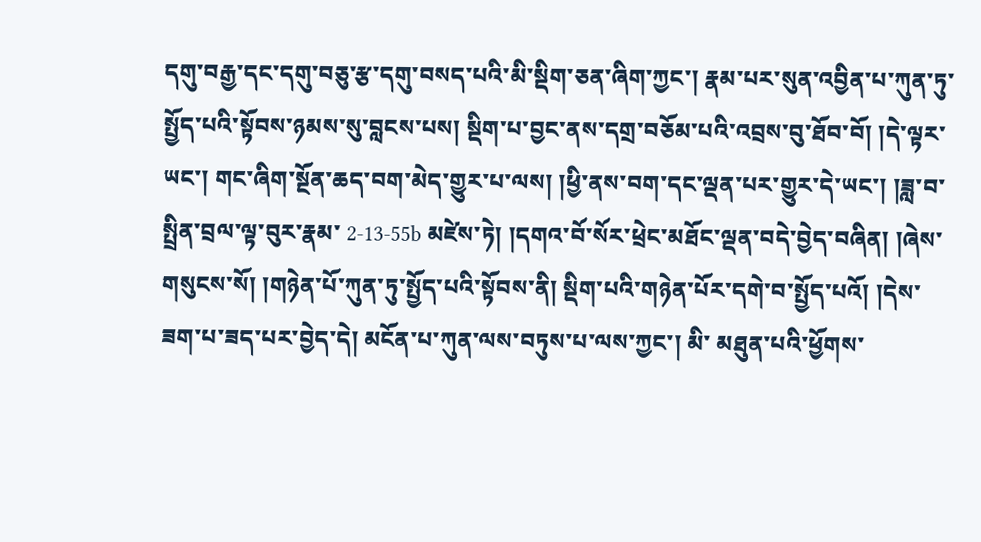དགུ་བརྒྱ་དང་དགུ་བཅུ་རྩ་དགུ་བསད་པའི་མི་སྡིག་ཅན་ཞིག་ཀྱང་། རྣམ་པར་སུན་འབྱིན་པ་ཀུན་ཏུ་སྤྱོད་པའི་སྟོབས་ཉམས་སུ་བླངས་པས། སྡིག་པ་བྱང་ནས་དགྲ་བཅོམ་པའི་འབྲས་བུ་ཐོབ་བོ། །དེ་ལྟར་ཡང་། གང་ཞིག་སྔོན་ཆད་བག་མེད་གྱུར་པ་ལས། །ཕྱི་ནས་བག་དང་ལྡན་པར་གྱུར་དེ་ཡང་། །ཟླ་བ་སྤྲིན་བྲལ་ལྟ་བུར་རྣམ་ 2-13-55b མཛེས་ཏེ། །དགའ་བོ་སོར་ཕྲེང་མཐོང་ལྡན་བདེ་བྱེད་བཞིན། །ཞེས་གསུངས་སོ། །གཉེན་པོ་ཀུན་ཏུ་སྤྱོད་པའི་སྟོབས་ནི། སྡིག་པའི་གཉེན་པོར་དགེ་བ་སྤྱོད་པའོ། །དེས་ཟག་པ་ཟད་པར་བྱེད་དེ། མངོན་པ་ཀུན་ལས་བཏུས་པ་ལས་ཀྱང་། མི་ མཐུན་པའི་ཕྱོགས་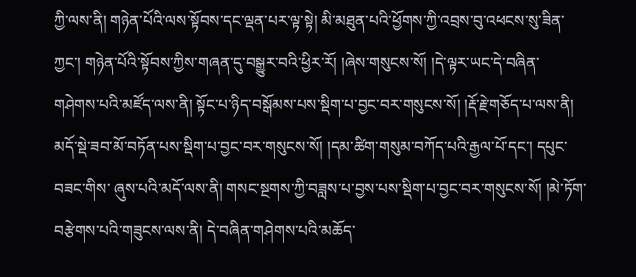ཀྱི་ལས་ནི། གཉེན་པོའི་ལས་སྟོབས་དང་ལྡན་པར་ལྟ་སྟེ། མི་མཐུན་པའི་ཕྱོགས་ཀྱི་འབྲས་བུ་འཕངས་སུ་ཟིན་ཀྱང་། གཉེན་པོའི་སྟོབས་ཀྱིས་གཞན་དུ་བསྒྱུར་བའི་ཕྱིར་རོ། །ཞེས་གསུངས་སོ། །དེ་ལྟར་ཡང་དེ་བཞིན་ གཤེགས་པའི་མཛོད་ལས་ནི། སྟོང་པ་ཉིད་བསྒོམས་པས་སྡིག་པ་བྱང་བར་གསུངས་སོ། །རྡོ་རྗེ་གཅོད་པ་ལས་ནི། མདོ་སྡེ་ཟབ་མོ་བཏོན་པས་སྡིག་པ་བྱང་བར་གསུངས་སོ། །དམ་ཚིག་གསུམ་བཀོད་པའི་རྒྱལ་པོ་དང་། དཔུང་བཟང་གིས་ ཞུས་པའི་མདོ་ལས་ནི། གསང་སྔགས་ཀྱི་བཟླས་པ་བྱས་པས་སྡིག་པ་བྱང་བར་གསུངས་སོ། །མེ་ཏོག་བརྩེགས་པའི་གཟུངས་ལས་ནི། དེ་བཞིན་གཤེགས་པའི་མཆོད་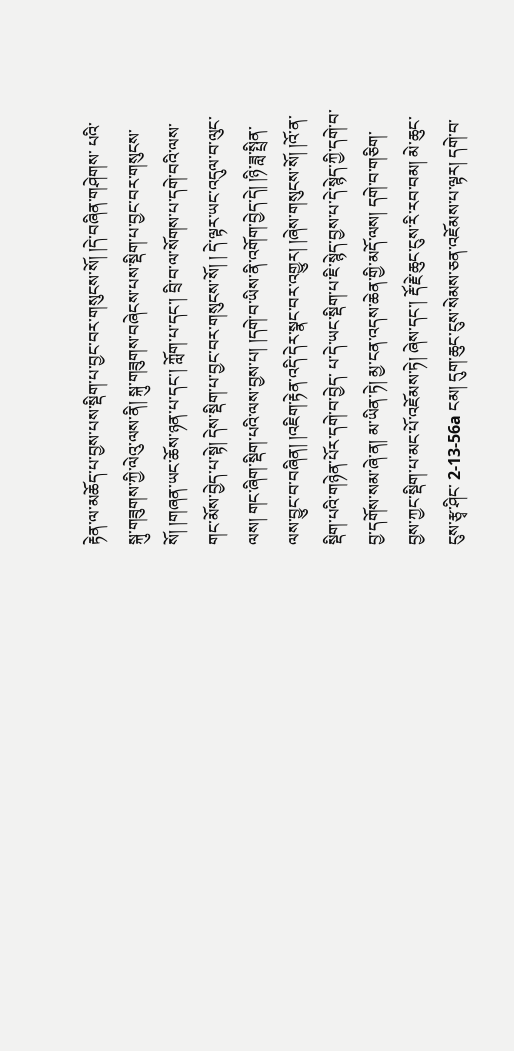རྟེན་ལ་མཆོད་པ་བྱས་པས་སྡིག་པ་བྱང་བར་གསུངས་སོ། །དེ་བཞིན་གཤེགས་ པའི་སྐུ་གཟུགས་ཀྱི་ལེའུ་ལས་ནི། སྐུ་གཟུགས་བཞེངས་པས་སྡིག་པ་བྱང་བར་གསུངས་སོ། །གཞན་ཡང་ཆོས་ཉན་པ་དང་། ཀློག་པ་དང་། བྲི་བ་ལ་སོགས་པ་དགེ་བའི་ལས་གང་མོས་བྱེད་པ་སྟེ། དེས་སྡིག་པ་བྱང་བར་གསུངས་སོ། ། དེ་ལྟར་ཡང་འདུལ་བ་ལུང་ལས། གང་ཞིག་སྡིག་པའི་ལས་བྱས་པ། །དགེ་བ་ཡིས་ནི་འགོག་བྱེད་དེ། །ཉི་ཟླ་སྤྲིན་ལས་བྱུང་བ་བཞིན། །འཇིག་རྟེན་འདི་དེར་སྣང་བར་འགྱུར། །ཞེས་གསུངས་སོ། །འོ་ན་སྡིག་པའི་གཉེན་པོར་དགེ་བ་བྱེད་ པ་དེ་ཡང་སྡིག་པ་ཇི་སྙེད་བྱས་པ་དེ་སྙེད་ཀྱི་དགེ་བ་བྱ་དགོས་སམ་ཞེ་ན། མ་ཡིན་ཏེ། མྱ་ངན་འདས་ཆེན་གྱི་མདོ་ལས། དགེ་བ་གཅིག་བྱས་ཀྱང་སྡིག་པ་མང་པོ་འཇོམས་ཏེ། ཞེས་དང་། རྡོ་རྗེ་ཆུང་ངུས་རི་རབ་བམ། མེ་ཆུང་ངུས་རྩྭ་ཤིང་ 2-13-56a ངམ། དུག་ཆུང་ངུས་སེམས་ཅན་འཇོམས་པ་ལྟར། དགེ་བ་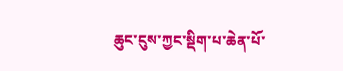ཆུང་ངུས་ཀྱང་སྡིག་པ་ཆེན་པོ་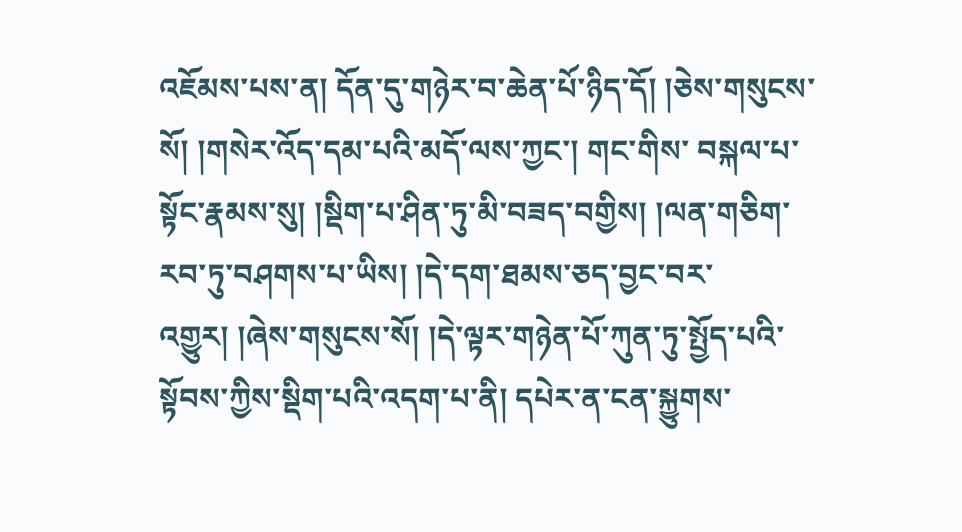འཇོམས་པས་ན། དོན་དུ་གཉེར་བ་ཆེན་པོ་ཉིད་དོ། །ཅེས་གསུངས་སོ། །གསེར་འོད་དམ་པའི་མདོ་ལས་ཀྱང་། གང་གིས་ བསྐལ་པ་སྟོང་རྣམས་སུ། །སྡིག་པ་ཤིན་ཏུ་མི་བཟད་བགྱིས། །ལན་གཅིག་རབ་ཏུ་བཤགས་པ་ཡིས། །དེ་དག་ཐམས་ཅད་བྱང་བར་འགྱུར། །ཞེས་གསུངས་སོ། །དེ་ལྟར་གཉེན་པོ་ཀུན་ཏུ་སྤྱོད་པའི་སྟོབས་ཀྱིས་སྡིག་པའི་འདག་པ་ནི། དཔེར་ན་ངན་སྐྱུགས་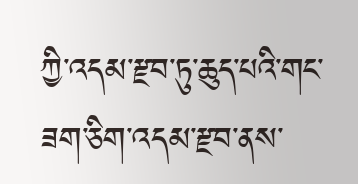ཀྱི་འདམ་རྫབ་ཏུ་ཆུད་པའི་གང་ཟག་ཅིག་འདམ་རྫབ་ནས་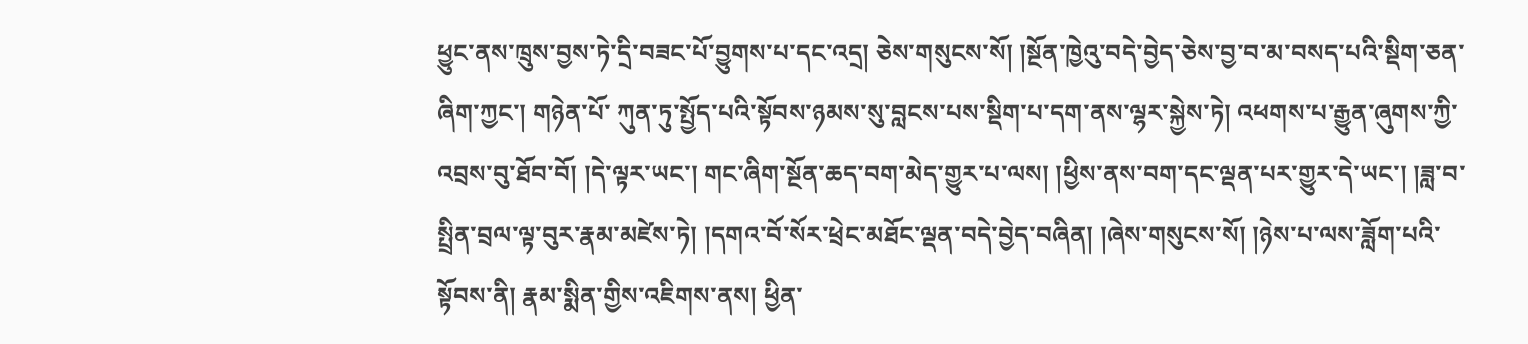ཕྱུང་ནས་ཁྲུས་བྱས་ཏེ་དྲི་བཟང་པོ་བྱུགས་པ་དང་འདྲ། ཅེས་གསུངས་སོ། །སྔོན་ཁྱེའུ་བདེ་བྱེད་ཅེས་བྱ་བ་མ་བསད་པའི་སྡིག་ཅན་ཞིག་ཀྱང་། གཉེན་པོ་ ཀུན་ཏུ་སྤྱོད་པའི་སྟོབས་ཉམས་སུ་བླངས་པས་སྡིག་པ་དག་ནས་ལྷར་སྐྱེས་ཏེ། འཕགས་པ་རྒྱུན་ཞུགས་ཀྱི་འབྲས་བུ་ཐོབ་བོ། །དེ་ལྟར་ཡང་། གང་ཞིག་སྔོན་ཆད་བག་མེད་གྱུར་པ་ལས། །ཕྱིས་ནས་བག་དང་ལྡན་པར་གྱུར་དེ་ཡང་། །ཟླ་བ་ སྤྲིན་བྲལ་ལྟ་བུར་རྣམ་མཛེས་ཏེ། །དགའ་བོ་སོར་ཕྲེང་མཐོང་ལྡན་བདེ་བྱེད་བཞིན། །ཞེས་གསུངས་སོ། །ཉེས་པ་ལས་ཟློག་པའི་སྟོབས་ནི། རྣམ་སྨིན་གྱིས་འཇིགས་ནས། ཕྱིན་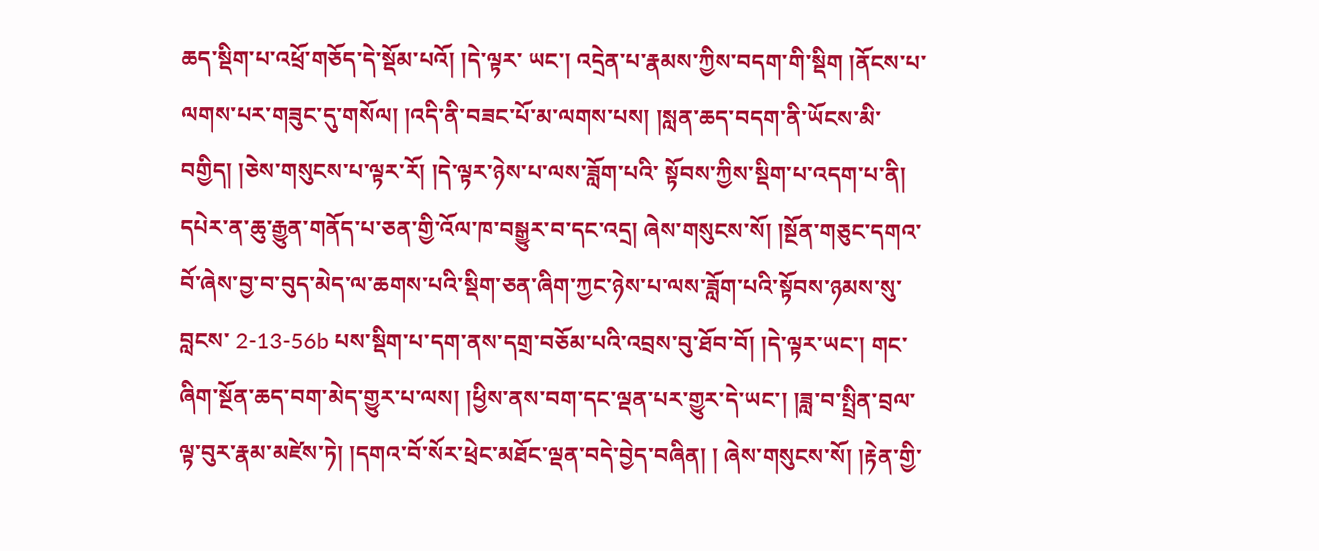ཆད་སྡིག་པ་འཕྲོ་གཅོད་དེ་སྡོམ་པའོ། །དེ་ལྟར་ ཡང་། འདྲེན་པ་རྣམས་ཀྱིས་བདག་གི་སྡིག །ནོངས་པ་ལགས་པར་གཟུང་དུ་གསོལ། །འདི་ནི་བཟང་པོ་མ་ལགས་པས། །སླན་ཆད་བདག་ནི་ཡོངས་མི་བགྱིད། །ཅེས་གསུངས་པ་ལྟར་རོ། །དེ་ལྟར་ཉེས་པ་ལས་ཟློག་པའི་ སྟོབས་ཀྱིས་སྡིག་པ་འདག་པ་ནི། དཔེར་ན་ཆུ་རྒྱུན་གནོད་པ་ཅན་གྱི་འོལ་ཁ་བསྒྱུར་བ་དང་འདྲ། ཞེས་གསུངས་སོ། །སྔོན་གཅུང་དགའ་བོ་ཞེས་བྱ་བ་བུད་མེད་ལ་ཆགས་པའི་སྡིག་ཅན་ཞིག་ཀྱང་ཉེས་པ་ལས་ཟློག་པའི་སྟོབས་ཉམས་སུ་བླངས་ 2-13-56b པས་སྡིག་པ་དག་ནས་དགྲ་བཅོམ་པའི་འབྲས་བུ་ཐོབ་བོ། །དེ་ལྟར་ཡང་། གང་ཞིག་སྔོན་ཆད་བག་མེད་གྱུར་པ་ལས། །ཕྱིས་ནས་བག་དང་ལྡན་པར་གྱུར་དེ་ཡང་། །ཟླ་བ་སྤྲིན་བྲལ་ལྟ་བུར་རྣམ་མཛེས་ཏེ། །དགའ་བོ་སོར་ཕྲེང་མཐོང་ལྡན་བདེ་བྱེད་བཞིན། ། ཞེས་གསུངས་སོ། །རྟེན་གྱི་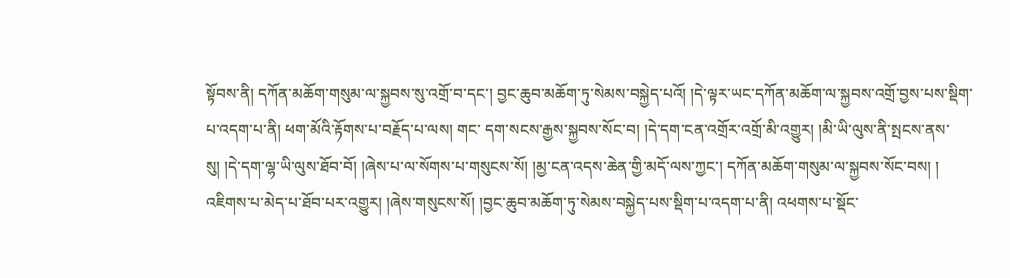སྟོབས་ནི། དཀོན་མཆོག་གསུམ་ལ་སྐྱབས་སུ་འགྲོ་བ་དང་། བྱང་ཆུབ་མཆོག་ཏུ་སེམས་བསྐྱེད་པའོ། །དེ་ལྟར་ཡང་དཀོན་མཆོག་ལ་སྐྱབས་འགྲོ་བྱས་པས་སྡིག་པ་འདག་པ་ནི། ཕག་མོའི་རྟོགས་པ་བརྗོད་པ་ལས། གང་ དག་སངས་རྒྱས་སྐྱབས་སོང་བ། །དེ་དག་ངན་འགྲོར་འགྲོ་མི་འགྱུར། །མི་ཡི་ལུས་ནི་སྤངས་ནས་སུ། །དེ་དག་ལྷ་ཡི་ལུས་ཐོབ་བོ། །ཞེས་པ་ལ་སོགས་པ་གསུངས་སོ། །མྱ་ངན་འདས་ཆེན་གྱི་མདོ་ལས་ཀྱང་། དཀོན་མཆོག་གསུམ་ལ་སྐྱབས་སོང་བས། ། འཇིགས་པ་མེད་པ་ཐོབ་པར་འགྱུར། །ཞེས་གསུངས་སོ། །བྱང་ཆུབ་མཆོག་ཏུ་སེམས་བསྐྱེད་པས་སྡིག་པ་འདག་པ་ནི། འཕགས་པ་སྡོང་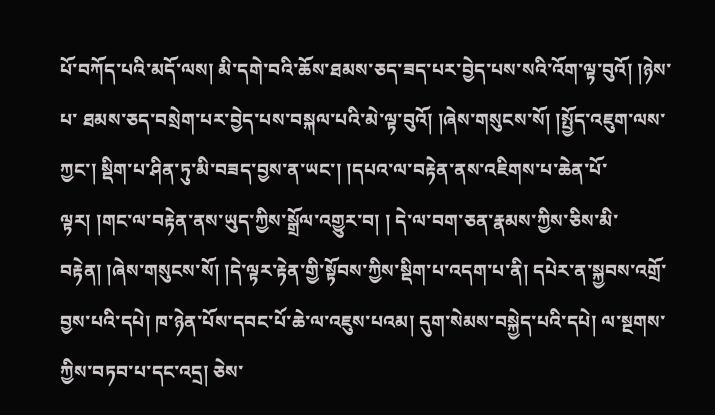པོ་བཀོད་པའི་མདོ་ལས། མི་དགེ་བའི་ཆོས་ཐམས་ཅད་ཟད་པར་བྱེད་པས་སའི་འོག་ལྟ་བུའོ། །ཉེས་པ་ ཐམས་ཅད་བསྲེག་པར་བྱེད་པས་བསྐལ་པའི་མེ་ལྟ་བུའོ། །ཞེས་གསུངས་སོ། །སྤྱོད་འཇུག་ལས་ཀྱང་། སྡིག་པ་ཤིན་ཏུ་མི་བཟད་བྱས་ན་ཡང་། །དཔའ་ལ་བརྟེན་ནས་འཇིགས་པ་ཆེན་པོ་ལྟར། །གང་ལ་བརྟེན་ནས་ཡུད་ཀྱིས་སྒྲོལ་འགྱུར་བ། ། དེ་ལ་བག་ཅན་རྣམས་ཀྱིས་ཅིས་མི་བརྟེན། །ཞེས་གསུངས་སོ། །དེ་ལྟར་རྟེན་གྱི་སྟོབས་ཀྱིས་སྡིག་པ་འདག་པ་ནི། དཔེར་ན་སྐྱབས་འགྲོ་བྱས་པའི་དཔེ། ཁ་ཉེན་པོས་དབང་པོ་ཆེ་ལ་འཇུས་པའམ། དུག་སེམས་བསྐྱེད་པའི་དཔེ། ལ་སྔགས་ཀྱིས་བཏབ་པ་དང་འདྲ། ཅེས་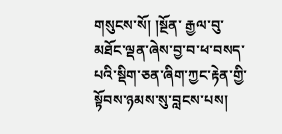གསུངས་སོ། །སྔོན་ རྒྱལ་བུ་མཐོང་ལྡན་ཞེས་བྱ་བ་ཕ་བསད་པའི་སྡིག་ཅན་ཞིག་ཀྱང་རྟེན་གྱི་སྟོབས་ཉམས་སུ་བླངས་པས།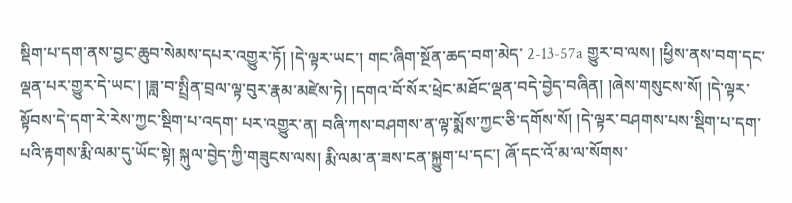སྡིག་པ་དག་ནས་བྱང་ཆུབ་སེམས་དཔར་འགྱུར་ཏོ། །དེ་ལྟར་ཡང་། གང་ཞིག་སྔོན་ཆད་བག་མེད་ 2-13-57a གྱུར་བ་ལས། །ཕྱིས་ནས་བག་དང་ལྡན་པར་གྱུར་དེ་ཡང་། །ཟླ་བ་སྤྲིན་བྲལ་ལྟ་བུར་རྣམ་མཛེས་ཏེ། །དགའ་བོ་སོར་ཕྲེང་མཐོང་ལྡན་བདེ་བྱེད་བཞིན། །ཞེས་གསུངས་སོ། །དེ་ལྟར་སྟོབས་དེ་དག་རེ་རེས་ཀྱང་སྡིག་པ་འདག་ པར་འགྱུར་ན། བཞི་ཀས་བཤགས་ན་ལྟ་སྨོས་ཀྱང་ཅི་དགོས་སོ། །དེ་ལྟར་བཤགས་པས་སྡིག་པ་དག་པའི་རྟགས་རྨི་ལམ་དུ་ཡོང་སྟེ། སྐུལ་བྱེད་ཀྱི་གཟུངས་ལས། རྨི་ལམ་ན་ཟས་ངན་སྐྱུག་པ་དང་། ཞོ་དང་འོ་མ་ལ་སོགས་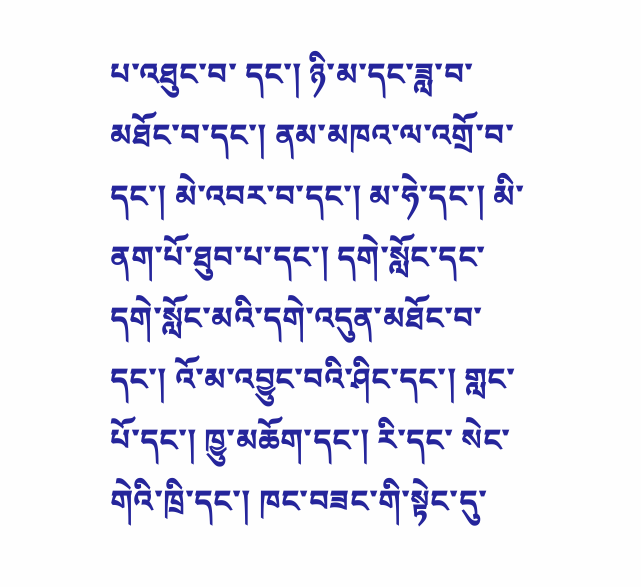པ་འཐུང་བ་ དང་། ཉི་མ་དང་ཟླ་བ་མཐོང་བ་དང་། ནམ་མཁའ་ལ་འགྲོ་བ་དང་། མེ་འབར་བ་དང་། མ་ཧེ་དང་། མི་ནག་པོ་ཐུབ་པ་དང་། དགེ་སློང་དང་དགེ་སློང་མའི་དགེ་འདུན་མཐོང་བ་དང་། འོ་མ་འབྱུང་བའི་ཤིང་དང་། གླང་པོ་དང་། ཁྱུ་མཆོག་དང་། རི་དང་ སེང་གེའི་ཁྲི་དང་། ཁང་བཟང་གི་སྟེང་དུ་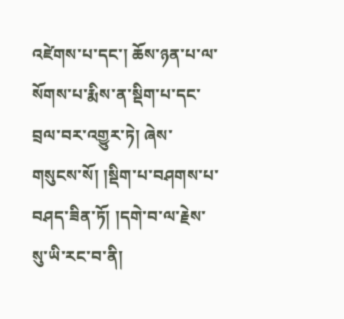འཛེགས་པ་དང་། ཆོས་ཉན་པ་ལ་སོགས་པ་རྨིས་ན་སྡིག་པ་དང་བྲལ་བར་འགྱུར་ཏེ། ཞེས་གསུངས་སོ། །སྡིག་པ་བཤགས་པ་བཤད་ཟིན་ཏོ། །དགེ་བ་ལ་རྗེས་སུ་ཡི་རང་བ་ནི།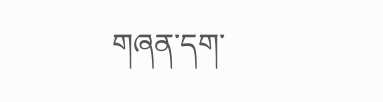གཞན་དག་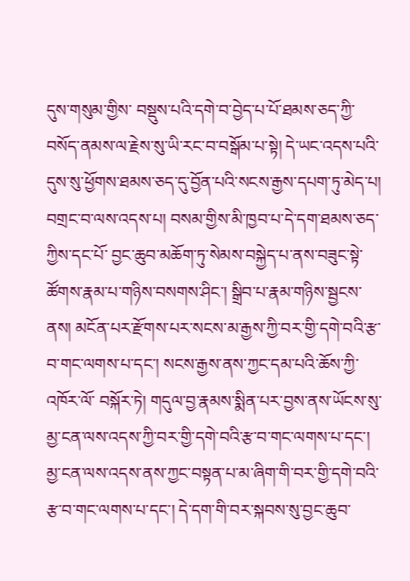དུས་གསུམ་གྱིས་ བསྡུས་པའི་དགེ་བ་བྱེད་པ་པོ་ཐམས་ཅད་ཀྱི་བསོད་ནམས་ལ་རྗེས་སུ་ཡི་རང་བ་བསྒོམ་པ་སྟེ། དེ་ཡང་འདས་པའི་དུས་སུ་ཕྱོགས་ཐམས་ཅད་དུ་བྱོན་པའི་སངས་རྒྱས་དཔག་ཏུ་མེད་པ། བགྲང་བ་ལས་འདས་པ། བསམ་གྱིས་མི་ཁྱབ་པ་དེ་དག་ཐམས་ཅད་ཀྱིས་དང་པོ་ བྱང་ཆུབ་མཆོག་ཏུ་སེམས་བསྐྱེད་པ་ནས་བཟུང་སྟེ་ཚོགས་རྣམ་པ་གཉིས་བསགས་ཤིང་། སྒྲིབ་པ་རྣམ་གཉིས་སྦྱངས་ནས། མངོན་པར་རྫོགས་པར་སངས་མ་རྒྱས་ཀྱི་བར་གྱི་དགེ་བའི་རྩ་བ་གང་ལགས་པ་དང་། སངས་རྒྱས་ནས་ཀྱང་དམ་པའི་ཆོས་ཀྱི་འཁོར་ལོ་ བསྐོར་ཏེ། གདུལ་བྱ་རྣམས་སྨིན་པར་བྱས་ནས་ཡོངས་སུ་མྱ་ངན་ལས་འདས་ཀྱི་བར་གྱི་དགེ་བའི་རྩ་བ་གང་ལགས་པ་དང་། མྱ་ངན་ལས་འདས་ནས་ཀྱང་བསྟན་པ་མ་ཞིག་གི་བར་གྱི་དགེ་བའི་རྩ་བ་གང་ལགས་པ་དང་། དེ་དག་གི་བར་སྐབས་སུ་བྱང་ཆུབ་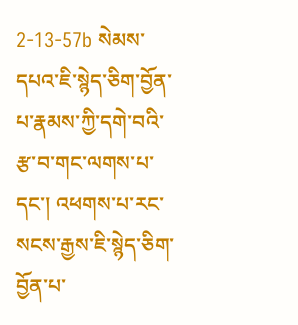2-13-57b སེམས་དཔའ་ཇི་སྙེད་ཅིག་བྱོན་པ་རྣམས་ཀྱི་དགེ་བའི་རྩ་བ་གང་ལགས་པ་དང་། འཕགས་པ་རང་སངས་རྒྱས་ཇི་སྙེད་ཅིག་བྱོན་པ་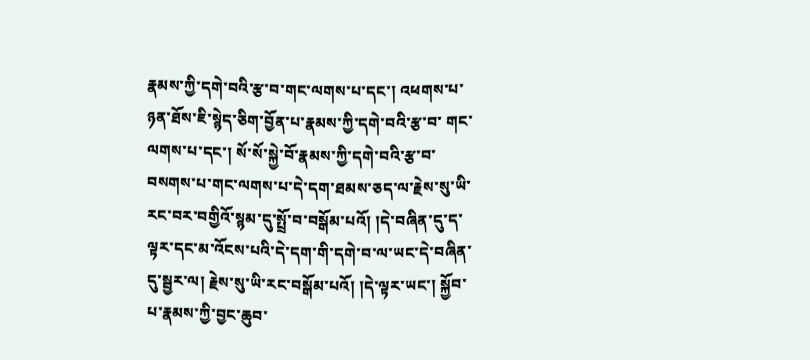རྣམས་ཀྱི་དགེ་བའི་རྩ་བ་གང་ལགས་པ་དང་། འཕགས་པ་ཉན་ཐོས་ཇི་སྙེད་ཅིག་བྱོན་པ་རྣམས་ཀྱི་དགེ་བའི་རྩ་བ་ གང་ལགས་པ་དང་། སོ་སོ་སྐྱེ་བོ་རྣམས་ཀྱི་དགེ་བའི་རྩ་བ་བསགས་པ་གང་ལགས་པ་དེ་དག་ཐམས་ཅད་ལ་རྗེས་སུ་ཡི་རང་བར་བགྱིའོ་སྙམ་དུ་སྤྲོ་བ་བསྒོམ་པའོ། །དེ་བཞིན་དུ་ད་ལྟར་དང་མ་འོངས་པའི་དེ་དག་གི་དགེ་བ་ལ་ཡང་དེ་བཞིན་དུ་སྦྱར་ལ། རྗེས་སུ་ཡི་རང་བསྒོམ་པའོ། །དེ་ལྟར་ཡང་། སྐྱོབ་པ་རྣམས་ཀྱི་བྱང་ཆུབ་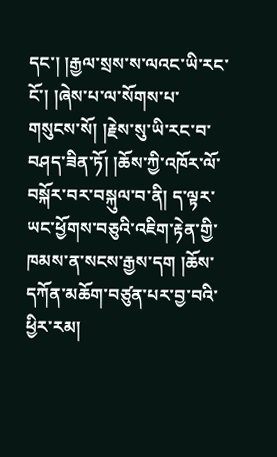དང་། །རྒྱལ་སྲས་ས་ལའང་ཡི་རང་ངོ་། །ཞེས་པ་ལ་སོགས་པ་གསུངས་སོ། །རྗེས་སུ་ཡི་རང་བ་བཤད་ཟིན་ཏོ། །ཆོས་ཀྱི་འཁོར་ལོ་བསྐོར་བར་བསྐུལ་བ་ནི། ད་ལྟར་ཡང་ཕྱོགས་བཅུའི་འཇིག་རྟེན་གྱི་ཁམས་ན་སངས་རྒྱས་དག །ཆོས་དཀོན་མཆོག་བཙུན་པར་བྱ་བའི་ཕྱིར་རམ།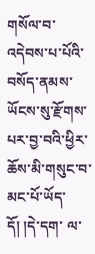གསོལ་བ་འདེབས་པ་པོའི་བསོད་ནམས་ཡོངས་སུ་རྫོགས་པར་བྱ་བའི་ཕྱིར་ཆོས་མི་གསུང་བ་མང་པོ་ཡོད་དོ། །དེ་དག་ ལ་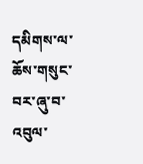དམིགས་ལ་ཆོས་གསུང་བར་ཞུ་བ་འབུལ་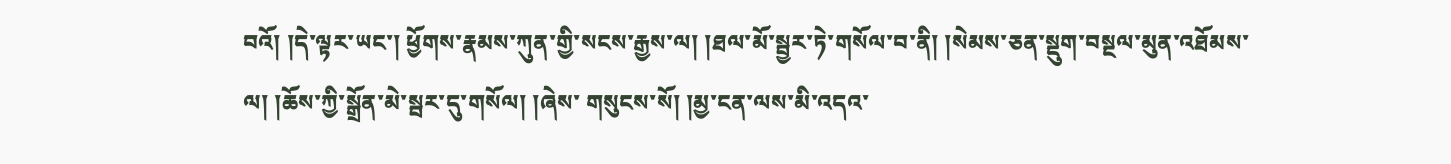བའོ། །དེ་ལྟར་ཡང་། ཕྱོགས་རྣམས་ཀུན་གྱི་སངས་རྒྱས་ལ། །ཐལ་མོ་སྦྱར་ཏེ་གསོལ་བ་ནི། །སེམས་ཅན་སྡུག་བསྔལ་མུན་འཐོམས་ལ། །ཆོས་ཀྱི་སྒྲོན་མེ་སྦར་དུ་གསོལ། །ཞེས་ གསུངས་སོ། །མྱ་ངན་ལས་མི་འདའ་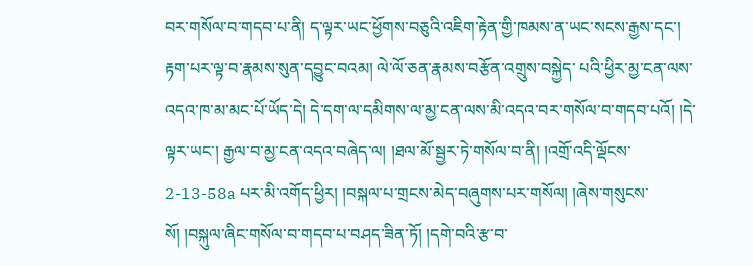བར་གསོལ་བ་གདབ་པ་ནི། ད་ལྟར་ཡང་ཕྱོགས་བཅུའི་འཇིག་རྟེན་གྱི་ཁམས་ན་ཡང་སངས་རྒྱས་དང་། རྟག་པར་ལྟ་བ་རྣམས་སུན་དབྱུང་བའམ། ལེ་ལོ་ཅན་རྣམས་བརྩོན་འགྲུས་བསྐྱེད་ པའི་ཕྱིར་མྱ་ངན་ལས་འདའ་ཁ་མ་མང་པོ་ཡོད་དེ། དེ་དག་ལ་དམིགས་ལ་མྱ་ངན་ལས་མི་འདའ་བར་གསོལ་བ་གདབ་པའོ། །དེ་ལྟར་ཡང་། རྒྱལ་བ་མྱ་ངན་འདའ་བཞེད་ལ། །ཐལ་མོ་སྦྱར་ཏེ་གསོལ་བ་ནི། །འགྲོ་འདི་ལྡོངས་ 2-13-58a པར་མི་འགོད་ཕྱིར། །བསྐལ་པ་གྲངས་མེད་བཞུགས་པར་གསོལ། །ཞེས་གསུངས་སོ། །བསྐུལ་ཞིང་གསོལ་བ་གདབ་པ་བཤད་ཟིན་ཏོ། །དགེ་བའི་རྩ་བ་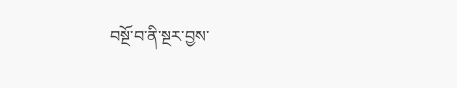བསྔོ་བ་ནི་སྔར་བྱས་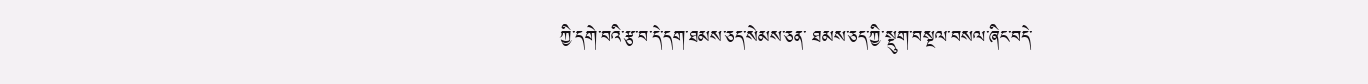ཀྱི་དགེ་བའི་རྩ་བ་དེ་དག་ཐམས་ཅད་སེམས་ཅན་ ཐམས་ཅད་ཀྱི་སྡུག་བསྔལ་བསལ་ཞིང་བདེ་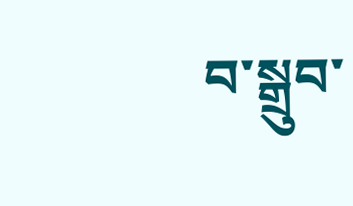བ་སྒྲུབ་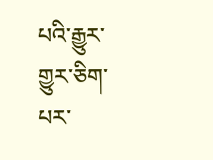པའི་རྒྱུར་གྱུར་ཅིག་པར་